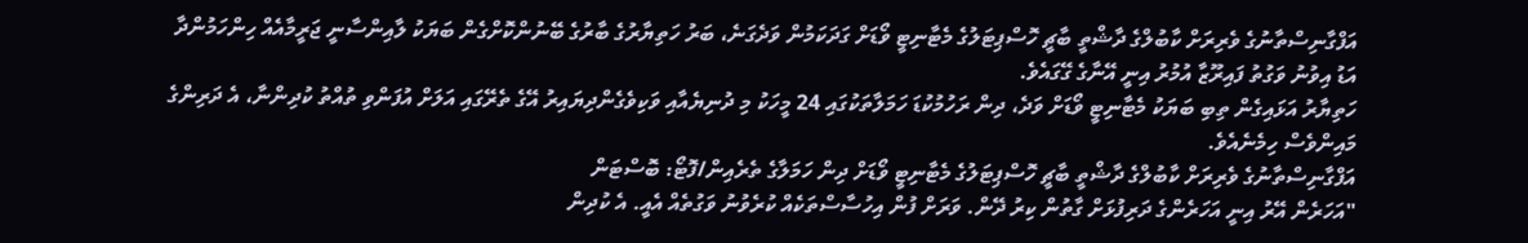އަފްގާނިސްތާނުގެ ވެރިރަށް ކާބުލްގެ ދާޝްތީ ބާޗީ ހޮސްޕިޓަލުގެ މެޓާނިޓީ ވޯޑަށް ގަދަކަމުން ވަދެގަނެ، ބަރު ހަތިޔާރުގެ ބާރުގެ ބޭނުންކޮށްގެން ބަޔަކު ލާއިންސާނީ ޖަރީމާއެއް ހިންހަމުންދާ އަޑު އިވުނު ވަގުތު ފައިރޫޒާ އުމުރު އިނީ އޭނާގެ ގޭގައެވެ.
ހަތިޔާރު އަޅައިގެން ތިބި ބަޔަކު މެޓާނިޓީ ވޯޑަށް ވަދެ، ދިން ރަހުމުކުޑަ ހަމަލާތަކުގައި 24 މީހަކު މި ދުނިޔެއާއި ވަކިވެގެންދިޔައިރު އޭގެ ތެރޭގައި އަލަށް އުފަންވި ތުއްތު ކުދިންނާ، އެ ދަރިންގެ މައިންވެސް ހިމެނެއެވެ.
އަފްގާނިސްތާނުގެ ވެރިރަށް ކާބުލްގެ ދާޝްތީ ބާޗީ ހޮސްޕިޓަލުގެ މެޓާނިޓީ ވޯޑަށް ދިން ހަމަލާގެ ތެރެއިން/ފޮޓޯ: ބޮސްޓަން
"އަހަރެން އޭރު އިނީ އަހަރެންގެ ދަރިފުޅަށް ގާތުން ކިރު ދޭން. ވަރަށް ފުން އިހުސާސްތަކެއް ކުރެވުނު ވަގުތެއް އެއީ. އެ ކުދިން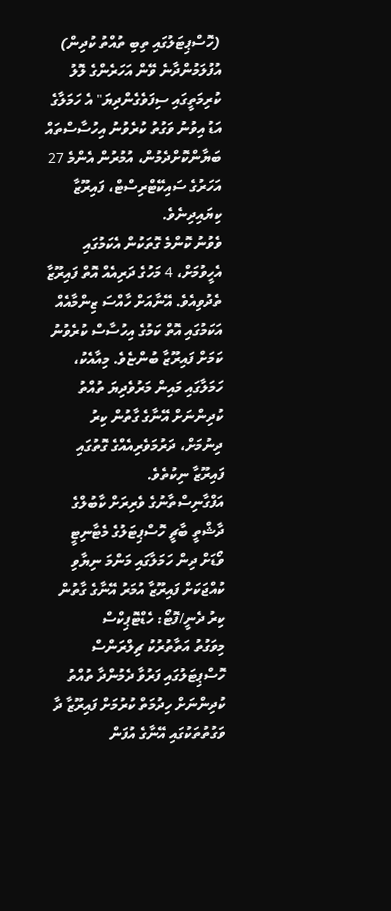(ހޮސްޕިޓަލުގައި ތިބި ތުއްތު ކުދިން) އުފުލަމުންދާނެ ވޭން އަހަރެންގެ ލޮލު ކުރިމަތީގައި ސިފަވެގެންދިޔަ" އެ ހަމަލާގެ އަޑު އިވުނު ވަގުތު ކުރެވުނު އިހުސާސްތައް ބަޔާންކޮށްދެމުން، އުމުރުން އެންމެ 27 އަހަރުގެ ސައިކޭޓްރިސްޓް، ފައިރޫޒާ ކިޔައިދިނެވެ.
ވެވުނު ކޮންމެ ގޮތަކުން އެކަމުގައި އެހީވުމަށް، 4 މަހުގެ ދަރިއެއް އޮތް ފައިރޫޒާ ތެދުވިއެވެ. އޭނާއަށް ހާއްސަ ޒިންމާއެއް އަކަމުގައި އޮތް ކަމުގެ އިހުސާސް ކުރެވުނު ކަމަށް ފައިރޫޒާ ބުންޏެވެ. މިއާއެކު، ހަމަލާގައި މައިން މަރުވެދިޔަ ތުއްތު ކުދިންނަށް އޭނާގެ ގާތުން ކިރު ދިނުމަށް، ދަރުމަވެރިއެއްގެ ގޮތުގައި ފައިރޫޒާ ނިކުތެވެ.
އަފްގާނިސްތާނުގެ ވެރިރަށް ކާބުލްގެ ދާޝްތީ ބާޗީ ހޮސްޕިޓަލުގެ މެޓާނިޓީ ވޯޑަށް ދިން ހަމަލާގައި މަންމަ ނިޔާވި ކުއްޖަކަށް ފައިރޫޒާ އުމަރު އޭނާގެ ގާތުން ކިރު ދެނީ/ފޮޓޯ: ހެޑްޓޮޕިކްސް
މިވަގުތު އަތާތުރުކު ޗިލްރަންސް ހޮސްޕިޓަލުގައި ފަރުވާ ދެމުންދާ ތުއްތު ކުދިންނަށް ހިދުމަތް ކުރުމަށް ފައިރޫޒާ ދާ ވަގުތުތަކުގައި އޭނާގެ އުފަން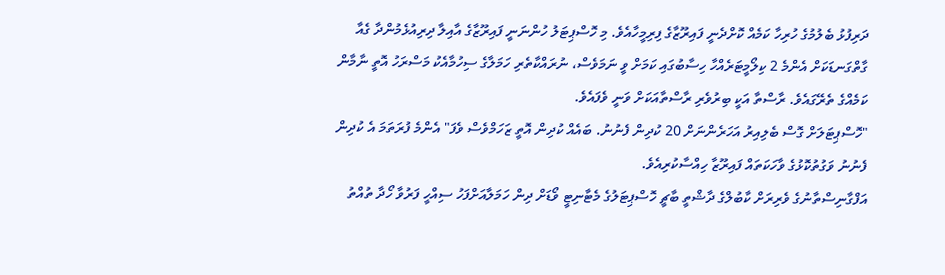ދަރިފުޅު ބެލުމުގެ ހުރިހާ ކަމެއް ކޮށްދެނީ ފައިރޫޒާގެ ފިރިމީހާއެވެ. މި ހޮސްޕިޓަލު ހުންނަނީ ފައިރޫޒާގެ އާއިލާ ދިރިއުޅެމުންދާ ގެއާ ގާތްގަނޑަކަށް އެންމެ 2 ކިލޯމީޓަރެއްހާ ހިސާބުގައި ކަމަށް ވީ ނަމަވެސް، ނުރައްކާތެރި ހަމަލާގެ ސިހުމާއެކު މަސްރަހު އޮތީ ނާމާން ކަމެއްގެ ތެރޭގައެވެ. ރާސްތާ އަކީ ބިރުވެރި ރާސްތާއަކަށް ވަނީ ވެފައެވެ.
"ހޮސްޕިޓަލަށް ގޮސް ބެލިއިރު އަހަރެންނަށް 20 ކުދިން ފެނުނު. ބައެއް ކުދިން އޮތީ ޒަހަމްވެސް ވެފަ" އެންމެ ފުރަތަމަ އެ ކުދިން ފެނުނު ވަގުތުކޮޅުގެ ވާހަކަތައް ފައިރޫޒާ ހިއްސާކުރިއެވެ.
އަފްގާނިސްތާނުގެ ވެރިރަށް ކާބުލްގެ ދާޝްތީ ބާޗީ ހޮސްޕިޓަލުގެ މެޓާނިޓީ ވޯޑަށް ދިން ހަމަލާއަށްފަހު ސިއްހީ ފަރުވާ ހޯދާ ތުއްތު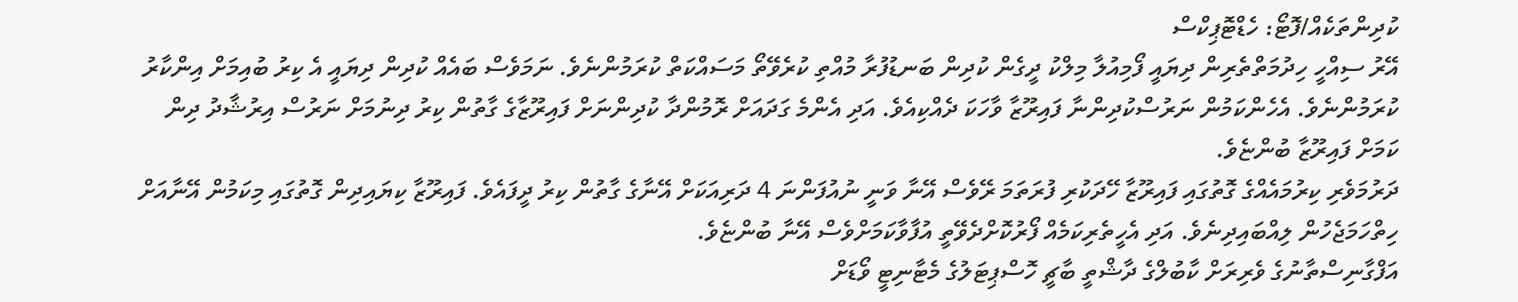ކުދިންތަކެއް/ފޮޓޯ: ހެޑްޓޮޕިކްސް
އޭރު ސިއްހީ ހިދުމަތްތެރިން ދިޔައީ ފޯމިއުލާ މިލްކު ދީގެން ކުދިން ބަނޑުފުރާ މުއްތި ކުރެވޭތޯ މަސައްކަތް ކުރަމުންނެވެ. ނަމަވެސް ބައެއް ކުދިން ދިޔައީ އެ ކިރު ބުއިމަށް އިންކާރު ކުރަމުންނެވެ. އެހެންކަމުން ނަރުސްކުދިންނާ ފައިރޫޒާ ވާހަކަ ދެއްކިއެވެ. އަދި އެންމެ ގަދައަށް ރޮމުންދާ ކުދިންނަށް ފައިރޫޒާގެ ގާތުން ކިރު ދިނުމަށް ނަރުސް އިރުޝާދު ދިން ކަމަށް ފައިރޫޒާ ބުންޏެވެ.
ދަރުމަވެރި ކިރުމައެއްގެ ގޮތުގައި ފައިރޫޒާ ހޭދަކުރި ފުރަތަމަ ރޭވެސް އޭނާ ވަނީ ނުއުފަންނަ 4 ދަރިއަކަށް އޭނާގެ ގާތުން ކިރު ދީފައެވެ. ފައިރޫޒާ ކިޔައިދިން ގޮތުގައި މިކަމުން އޭނާއަށް ހިތްހަމަޖެހުން ލިއްބައިދިނެވެ. އަދި އެހީތެރިކަމެއް ފޯރުކޮށްދެވޭތީ އުފާވާކަމަށްވެސް އޭނާ ބުންޏެވެ.
އަފްގާނިސްތާނުގެ ވެރިރަށް ކާބުލްގެ ދާޝްތީ ބާޗީ ހޮސްޕިޓަލުގެ މެޓާނިޓީ ވޯޑަށް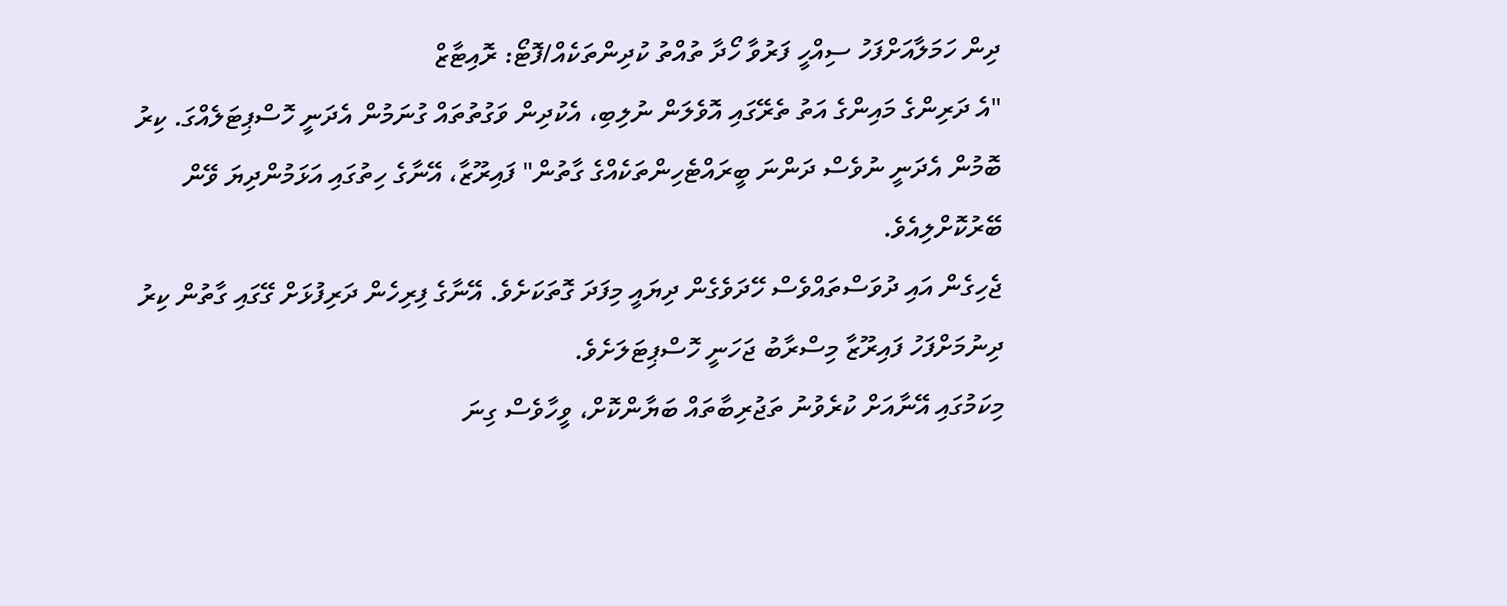ދިން ހަމަލާއަށްފަހު ސިއްހީ ފަރުވާ ހޯދާ ތުއްތު ކުދިންތަކެއް/ފޮޓޯ: ރޮއިޓާޒް
"އެ ދަރިންގެ މައިންގެ އަތު ތެރޭގައި އޮވެލަން ނުލިބި، އެކުދިން ވަގުތުތައް ގުނަމުން އެދަނީ ހޮސްޕިޓަލެއްގަ. ކިރު ބޮމުން އެދަނީ ނުވެސް ދަންނަ ބީރައްޓެހިންތަކެއްގެ ގާތުން" ފައިރޫޒާ، އޭނާގެ ހިތުގައި އަޅަމުންދިޔަ ވޭން ބޭރުކޮށްލިއެވެ.
ޖެހިގެން އައި ދުވަސްތައްވެސް ހޭދަވެގެން ދިޔައީ މިފަދަ ގޮތަކަށެވެ. އޭނާގެ ފިރިހެން ދަރިފުޅަށް ގޭގައި ގާތުން ކިރު ދިނުމަށްފަހު ފައިރޫޒާ މިސްރާބު ޖަހަނީ ހޮސްޕިޓަލަށެވެ.
މިކަމުގައި އޭނާއަށް ކުރެވުނު ތަޖުރިބާތައް ބަޔާންކޮށް، ވީހާވެސް ގިނަ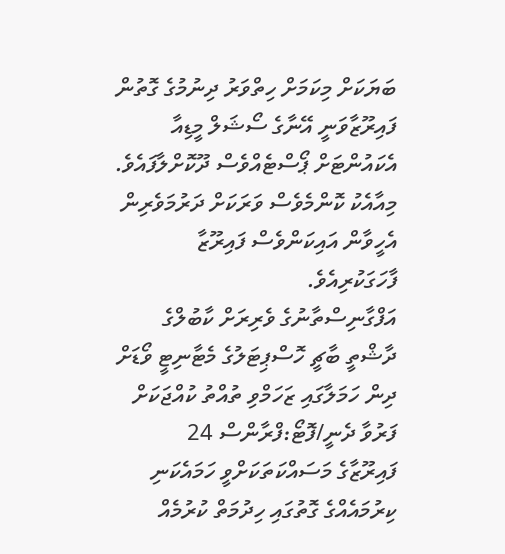ބަޔަކަށް މިކަމަށް ހިތްވަރު ދިނުމުގެ ގޮތުން ފައިރޫޒާވަނީ އޭނާގެ ސޯޝަލް މީޑިއާ އެކައުންޓަށް ޕޯސްޓެއްވެސް ދޫކޮށްލާފައެވެ. މިއާއެކު ކޮންމެވެސް ވަރަކަށް ދަރުމަވެރިން އެހީވާން އައިކަންވެސް ފައިރޫޒާ ފާހަގަކުރިއެވެ.
އަފްގާނިސްތާނުގެ ވެރިރަށް ކާބުލްގެ ދާޝްތީ ބާޗީ ހޮސްޕިޓަލުގެ މެޓާނިޓީ ވޯޑަށް ދިން ހަމަލާގައި ޒަހަމްވި ތުއްތު ކުއްޖަކަށް ފަރުވާ ދެނީ/ފޮޓޯ:ފްރާންސް 24
ފައިރޫޒާގެ މަސައްކަތަކަށްވީ ހަމައެކަނި ކިރުމައެއްގެ ގޮތުގައި ހިދުމަތް ކުރުމެއް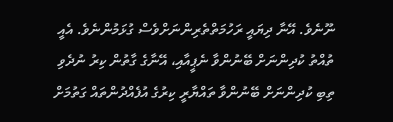ނޫނެވެ. އޭނާ ދިޔައީ ރަހުމަތްތެރިންނަށްވެސް ގުޅަމުންނެވެ. އެއީ ތުއްތު ކުދިންނަށް ބޭނުންވާ ނެޕީއާއި، އޭނާގެ ގާތުން ކިރު ނުދެވި ތިބި ކުދިންނަށް ބޭނުންވާ ތައްޔާރީ ކިރުގެ އުފެއްދުންތައް ގަތުމަށް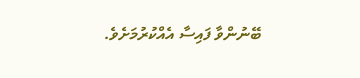ބޭނުންވާ ފައިސާ އެއްކުރުމަށެވެ.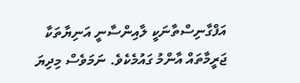އަފްގާނިސްތާނަކީ ލާއިންސާނީ އަނިޔާތަކާ ޖަރީމާތައް އާންމު ގައުމެކެވެ. ނަމަވެސް މިދިޔަ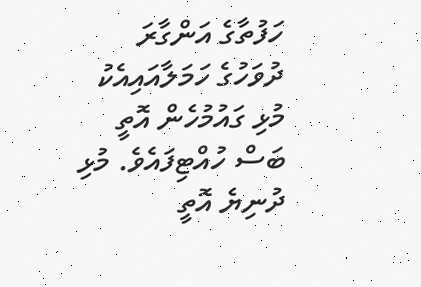ހަފުތާގެ އަންގާރަ ދުވަހުގެ ހަމަލާއައިއެކު މުޅި ގައުމުހެން އޮތީ ބަސް ހުއްޓިފައެވެ. މުޅި ދުނިޔެ އޮތީ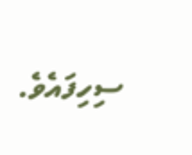ސިހިފައެވެ.